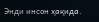Энди инсон ҳақида.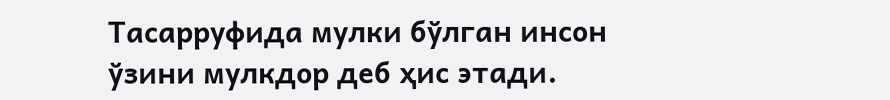Тасарруфида мулки бўлган инсон ўзини мулкдор деб ҳис этади.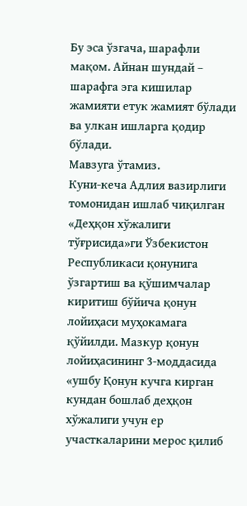Бу эса ўзгача, шарафли мақом. Айнан шундай – шарафга эга кишилар жамияти етук жамият бўлади ва улкан ишларга қодир бўлади.
Мавзуга ўтамиз.
Куни-кеча Адлия вазирлиги томонидан ишлаб чиқилган «Деҳқон хўжалиги тўғрисида»ги Ўзбекистон Республикаси қонунига ўзгартиш ва қўшимчалар киритиш бўйича қонун лойиҳаси муҳокамага қўйилди. Мазкур қонун лойиҳасининг 3-моддасида «ушбу Қонун кучга кирган кундан бошлаб деҳқон хўжалиги учун ер участкаларини мерос қилиб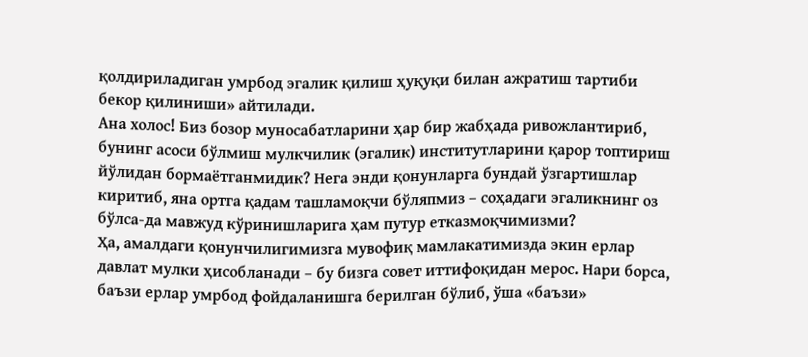қолдириладиган умрбод эгалик қилиш ҳуқуқи билан ажратиш тартиби бекор қилиниши» айтилади.
Ана холос! Биз бозор муносабатларини ҳар бир жабҳада ривожлантириб, бунинг асоси бўлмиш мулкчилик (эгалик) институтларини қарор топтириш йўлидан бормаётганмидик? Нега энди қонунларга бундай ўзгартишлар киритиб, яна ортга қадам ташламоқчи бўляпмиз – соҳадаги эгаликнинг оз бўлса-да мавжуд кўринишларига ҳам путур етказмоқчимизми?
Ҳа, амалдаги қонунчилигимизга мувофиқ мамлакатимизда экин ерлар давлат мулки ҳисобланади – бу бизга совет иттифоқидан мерос. Нари борса, баъзи ерлар умрбод фойдаланишга берилган бўлиб, ўша «баъзи»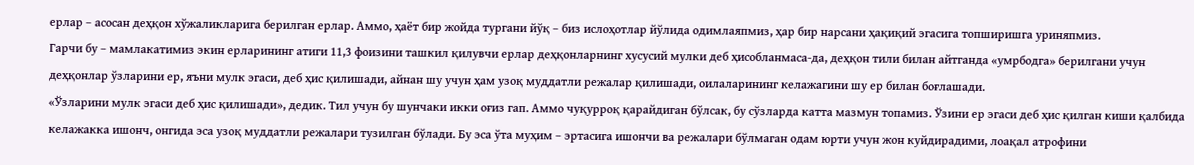ерлар – асосан деҳқон хўжаликларига берилган ерлар. Аммо, ҳаёт бир жойда тургани йўқ – биз ислоҳотлар йўлида одимлаяпмиз, ҳар бир нарсани ҳақиқий эгасига топширишга уриняпмиз.
Гарчи бу – мамлакатимиз экин ерларининг атиги 11,3 фоизини ташкил қилувчи ерлар деҳқонларнинг хусусий мулки деб ҳисобланмаса-да, деҳқон тили билан айтганда «умрбодга» берилгани учун деҳқонлар ўзларини ер, яъни мулк эгаси, деб ҳис қилишади, айнан шу учун ҳам узоқ муддатли режалар қилишади, оилаларининг келажагини шу ер билан боғлашади.
«Ўзларини мулк эгаси деб ҳис қилишади», дедик. Тил учун бу шунчаки икки оғиз гап. Аммо чуқурроқ қарайдиган бўлсак, бу сўзларда катта мазмун топамиз. Ўзини ер эгаси деб ҳис қилган киши қалбида келажакка ишонч, онгида эса узоқ муддатли режалари тузилган бўлади. Бу эса ўта муҳим – эртасига ишончи ва режалари бўлмаган одам юрти учун жон куйдирадими, лоақал атрофини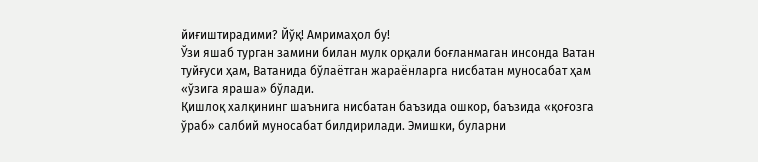йиғиштирадими? Йўқ! Амримаҳол бу!
Ўзи яшаб турган замини билан мулк орқали боғланмаган инсонда Ватан туйғуси ҳам, Ватанида бўлаётган жараёнларга нисбатан муносабат ҳам «ўзига яраша» бўлади.
Қишлоқ халқининг шаънига нисбатан баъзида ошкор, баъзида «қоғозга ўраб» салбий муносабат билдирилади. Эмишки, буларни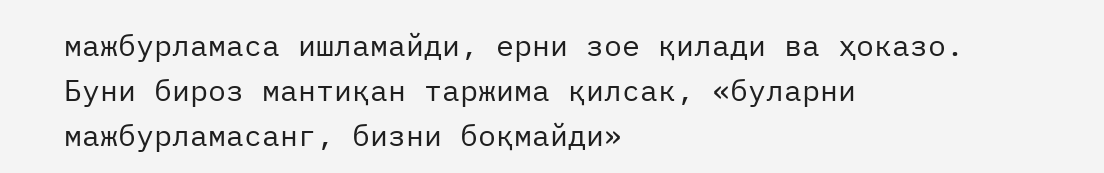мажбурламаса ишламайди, ерни зое қилади ва ҳоказо. Буни бироз мантиқан таржима қилсак, «буларни мажбурламасанг, бизни боқмайди»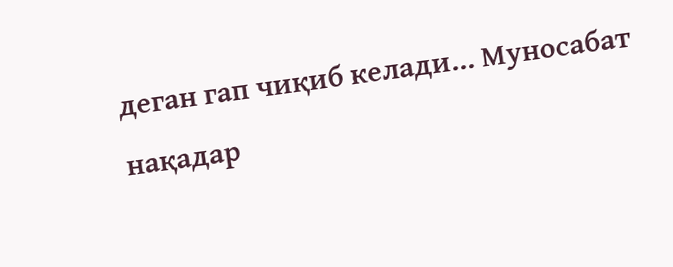деган гап чиқиб келади... Муносабат нақадар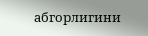абгорлигини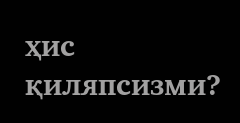ҳис қиляпсизми?